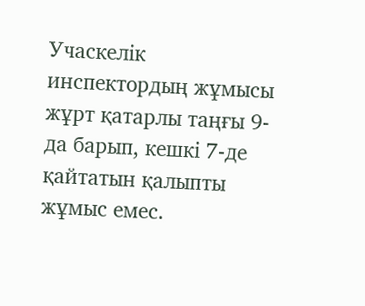Учаскелік инспектордың жұмысы жұрт қатарлы таңғы 9-да барып, кешкі 7-де қайтатын қалыпты жұмыс емес.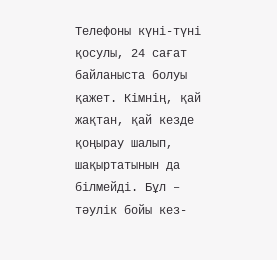Телефоны күні-түні қосулы, 24 сағат байланыста болуы қажет. Кімнің, қай жақтан, қай кезде қоңырау шалып, шақыртатынын да білмейді. Бұл – тәулік бойы кез-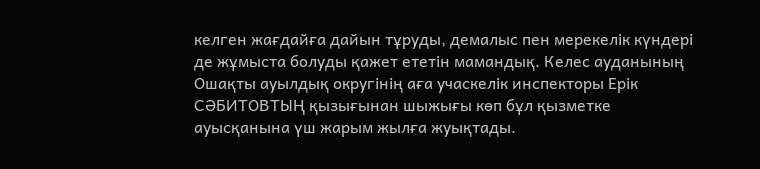келген жағдайға дайын тұруды, демалыс пен мерекелік күндері де жұмыста болуды қажет ететін мамандық. Келес ауданының Ошақты ауылдық округінің аға учаскелік инспекторы Ерік СӘБИТОВТЫҢ қызығынан шыжығы көп бұл қызметке ауысқанына үш жарым жылға жуықтады.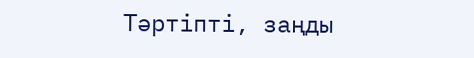Тәртіпті, заңды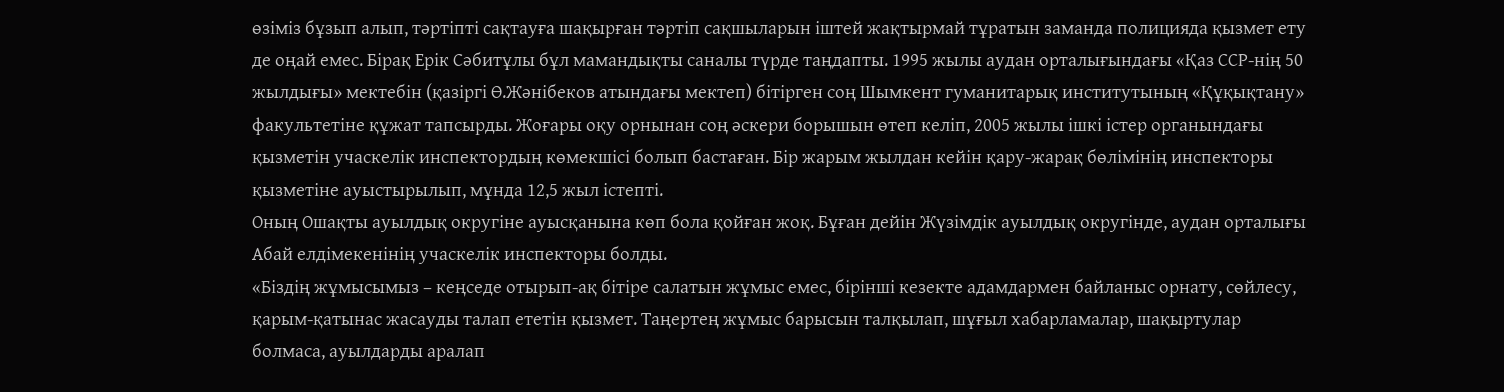өзіміз бұзып алып, тәртіпті сақтауға шақырған тәртіп сақшыларын іштей жақтырмай тұратын заманда полицияда қызмет ету де оңай емес. Бірақ Ерік Сәбитұлы бұл мамандықты саналы түрде таңдапты. 1995 жылы аудан орталығындағы «Қаз ССР-нің 50 жылдығы» мектебін (қазіргі Ө.Жәнібеков атындағы мектеп) бітірген соң Шымкент гуманитарық институтының «Құқықтану» факультетіне құжат тапсырды. Жоғары оқу орнынан соң әскери борышын өтеп келіп, 2005 жылы ішкі істер органындағы қызметін учаскелік инспектордың көмекшісі болып бастаған. Бір жарым жылдан кейін қару-жарақ бөлімінің инспекторы қызметіне ауыстырылып, мұнда 12,5 жыл істепті.
Оның Ошақты ауылдық округіне ауысқанына көп бола қойған жоқ. Бұған дейін Жүзімдік ауылдық округінде, аудан орталығы Абай елдімекенінің учаскелік инспекторы болды.
«Біздің жұмысымыз – кеңседе отырып-ақ бітіре салатын жұмыс емес, бірінші кезекте адамдармен байланыс орнату, сөйлесу, қарым-қатынас жасауды талап ететін қызмет. Таңертең жұмыс барысын талқылап, шұғыл хабарламалар, шақыртулар болмаса, ауылдарды аралап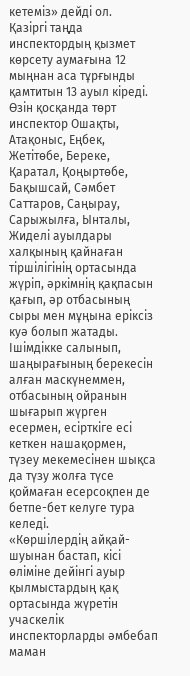кетеміз» дейді ол.
Қазіргі таңда инспектордың қызмет көрсету аумағына 12 мыңнан аса тұрғынды қамтитын 13 ауыл кіреді. Өзін қосқанда төрт инспектор Ошақты, Атақоныс, Еңбек, Жетітөбе, Береке, Қаратал, Қоңыртөбе, Бақышсай, Сәмбет Саттаров, Саңырау, Сарыжылға, Ынталы, Жиделі ауылдары халқының қайнаған тіршілігінің ортасында жүріп, әркімнің қақпасын қағып, әр отбасының сыры мен мұңына еріксіз куә болып жатады. Ішімдікке салынып, шаңырағының берекесін алған маскүнеммен, отбасының ойранын шығарып жүрген есермен, есірткіге есі кеткен нашақормен, түзеу мекемесінен шықса да түзу жолға түсе қоймаған есерсоқпен де бетпе-бет келуге тура келеді.
«Көршілердің айқай-шуынан бастап, кісі өліміне дейінгі ауыр қылмыстардың қақ ортасында жүретін учаскелік инспекторларды әмбебап маман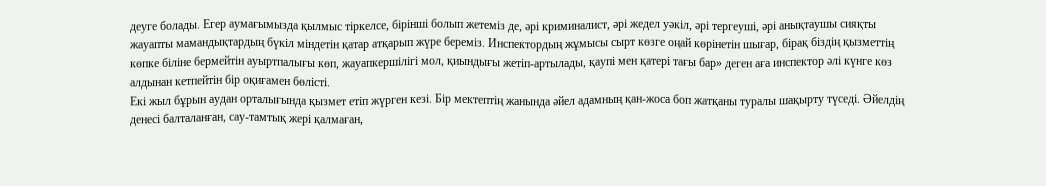деуге болады. Егер аумағымызда қылмыс тіркелсе, бірінші болып жетеміз де, әрі криминалист, әрі жедел уәкіл, әрі тергеуші, әрі анықтаушы сияқты жауапты мамандықтардың бүкіл міндетін қатар атқарып жүре береміз. Инспектордың жұмысы сырт көзге оңай көрінетін шығар, бірақ біздің қызметтің көпке біліне бермейтін ауыртпалығы көп, жауапкершілігі мол, қиындығы жетіп-артылады, қаупі мен қатері тағы бар» деген аға инспектор әлі күнге көз алдынан кетпейтін бір оқиғамен бөлісті.
Екі жыл бұрын аудан орталығында қызмет етіп жүрген кезі. Бір мектептің жанында әйел адамның қан-жоса боп жатқаны туралы шақырту түседі. Әйелдің денесі балталанған, сау-тамтық жері қалмаған,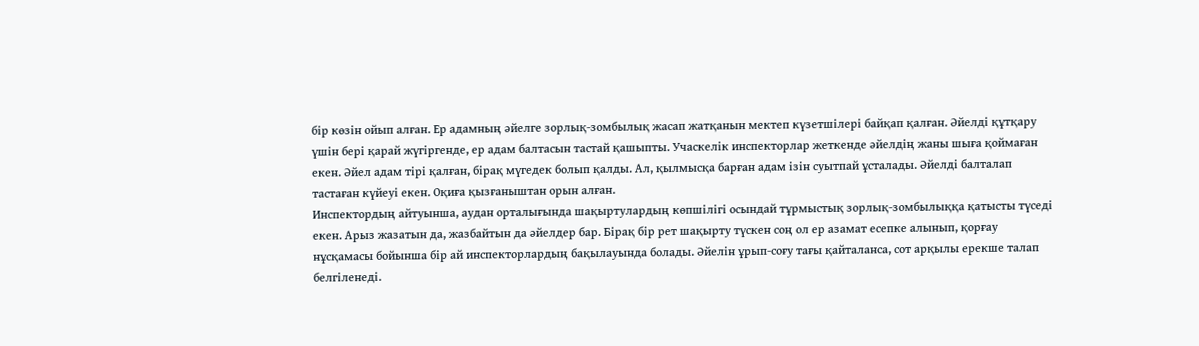бір көзін ойып алған. Ер адамның әйелге зорлық-зомбылық жасап жатқанын мектеп күзетшілері байқап қалған. Әйелді құтқару үшін бері қарай жүгіргенде, ер адам балтасын тастай қашыпты. Учаскелік инспекторлар жеткенде әйелдің жаны шыға қоймаған екен. Әйел адам тірі қалған, бірақ мүгедек болып қалды. Ал, қылмысқа барған адам ізін суытпай ұсталады. Әйелді балталап тастаған күйеуі екен. Оқиға қызғаныштан орын алған.
Инспектордың айтуынша, аудан орталығында шақыртулардың көпшілігі осындай тұрмыстық зорлық-зомбылыққа қатысты түседі екен. Арыз жазатын да, жазбайтын да әйелдер бар. Бірақ бір рет шақырту түскен соң ол ер азамат есепке алынып, қорғау нұсқамасы бойынша бір ай инспекторлардың бақылауында болады. Әйелін ұрып-соғу тағы қайталанса, сот арқылы ерекше талап белгіленеді.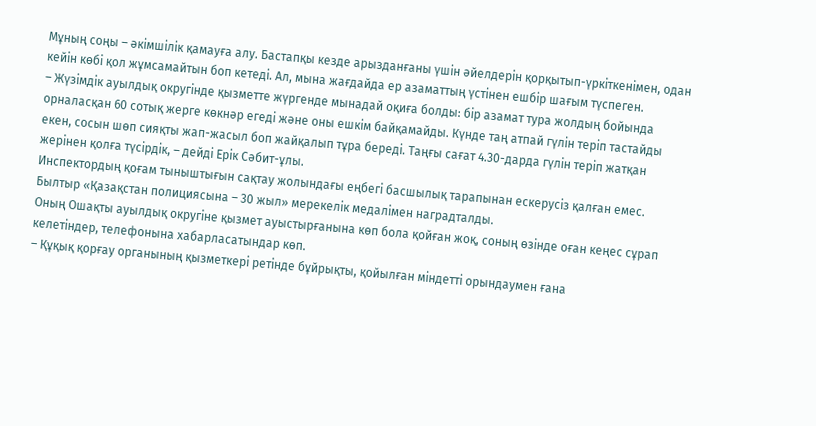Мұның соңы – әкімшілік қамауға алу. Бастапқы кезде арызданғаны үшін әйелдерін қорқытып-үркіткенімен, одан кейін көбі қол жұмсамайтын боп кетеді. Ал, мына жағдайда ер азаматтың үстінен ешбір шағым түспеген.
– Жүзімдік ауылдық округінде қызметте жүргенде мынадай оқиға болды: бір азамат тура жолдың бойында орналасқан 60 сотық жерге көкнәр егеді және оны ешкім байқамайды. Күнде таң атпай гүлін теріп тастайды екен, сосын шөп сияқты жап-жасыл боп жайқалып тұра береді. Таңғы сағат 4.30-дарда гүлін теріп жатқан жерінен қолға түсірдік, – дейді Ерік Сәбит-ұлы.
Инспектордың қоғам тыныштығын сақтау жолындағы еңбегі басшылық тарапынан ескерусіз қалған емес. Былтыр «Қазақстан полициясына – 30 жыл» мерекелік медалімен наградталды.
Оның Ошақты ауылдық округіне қызмет ауыстырғанына көп бола қойған жоқ, соның өзінде оған кеңес сұрап келетіндер, телефонына хабарласатындар көп.
– Құқық қорғау органының қызметкері ретінде бұйрықты, қойылған міндетті орындаумен ғана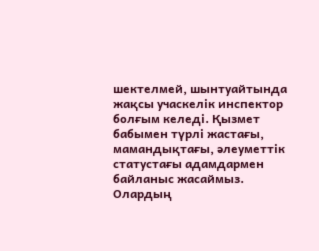шектелмей, шынтуайтында жақсы учаскелік инспектор болғым келеді. Қызмет бабымен түрлі жастағы, мамандықтағы, әлеуметтік статустағы адамдармен байланыс жасаймыз. Олардың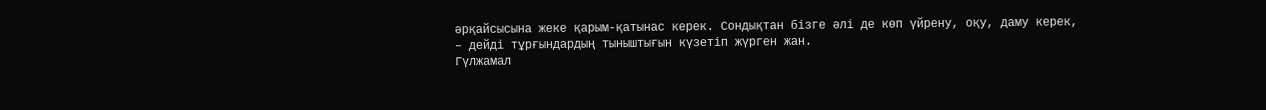әрқайсысына жеке қарым-қатынас керек. Сондықтан бізге әлі де көп үйрену, оқу, даму керек, – дейді тұрғындардың тыныштығын күзетіп жүрген жан.
Гүлжамал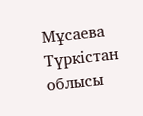Мұсаева
Түркістан облысы